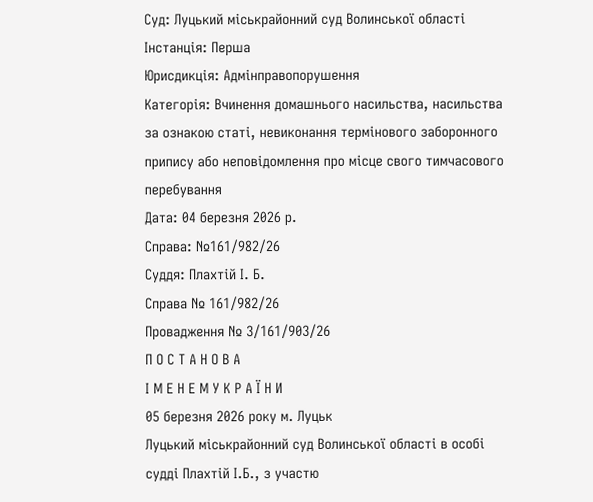Суд: Луцький міськрайонний суд Волинської області
Інстанція: Перша
Юрисдикція: Адмінправопорушення
Категорія: Вчинення домашнього насильства, насильства за ознакою статі, невиконання термінового заборонного припису або неповідомлення про місце свого тимчасового перебування
Дата: 04 березня 2026 р.
Справа: №161/982/26
Суддя: Плахтій І. Б.
Справа № 161/982/26
Провадження № 3/161/903/26
П О С Т А Н О В А
І М Е Н Е М У К Р А Ї Н И
05 березня 2026 року м. Луцьк
Луцький міськрайонний суд Волинської області в особі судді Плахтій І.Б., з участю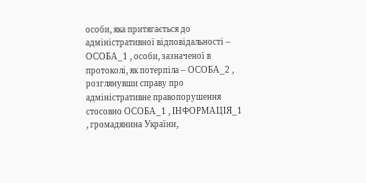особи, яка притягається до адміністративної відповідальності – ОСОБА_1 , особи, зазначеної в протоколі, як потерпіла – ОСОБА_2 , розглянувши справу про адміністративне правопорушення стосовно ОСОБА_1 , ІНФОРМАЦІЯ_1 , громадянина України,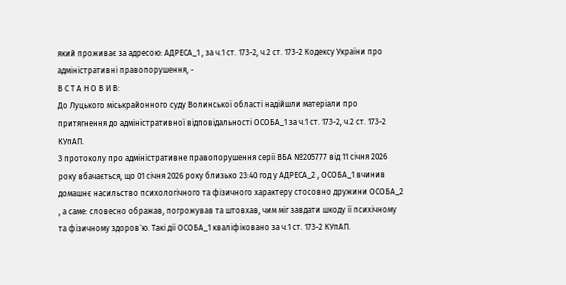який проживає за адресою: АДРЕСА_1 , за ч.1 ст. 173-2, ч.2 ст. 173-2 Кодексу України про адміністративні правопорушення, -
В С Т А Н О В И В:
До Луцького міськрайонного суду Волинської області надійшли матеріали про притягнення до адміністративної відповідальності ОСОБА_1 за ч.1 ст. 173-2, ч.2 ст. 173-2 КУпАП.
З протоколу про адміністративне правопорушення серії ВБА №205777 від 11 січня 2026 року вбачається, що 01 січня 2026 року близько 23:40 год у АДРЕСА_2 , ОСОБА_1 вчинив домашнє насильство психологічного та фізичного характеру стосовно дружини ОСОБА_2 , а саме: словесно ображав, погрожував та штовхав, чим міг завдати шкоду її психічному та фізичному здоров`ю. Такі дії ОСОБА_1 кваліфіковано за ч.1 ст. 173-2 КУпАП.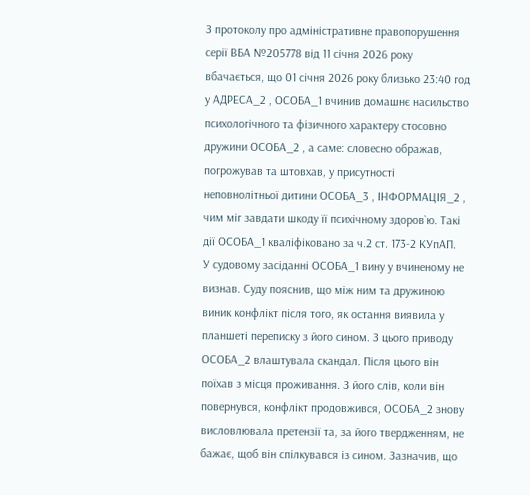З протоколу про адміністративне правопорушення серії ВБА №205778 від 11 січня 2026 року вбачається, що 01 січня 2026 року близько 23:40 год у АДРЕСА_2 , ОСОБА_1 вчинив домашнє насильство психологічного та фізичного характеру стосовно дружини ОСОБА_2 , а саме: словесно ображав, погрожував та штовхав, у присутності неповнолітньої дитини ОСОБА_3 , ІНФОРМАЦІЯ_2 , чим міг завдати шкоду її психічному здоров`ю. Такі дії ОСОБА_1 кваліфіковано за ч.2 ст. 173-2 КУпАП.
У судовому засіданні ОСОБА_1 вину у вчиненому не визнав. Суду пояснив, що між ним та дружиною виник конфлікт після того, як остання виявила у планшеті переписку з його сином. З цього приводу ОСОБА_2 влаштувала скандал. Після цього він поїхав з місця проживання. З його слів, коли він повернувся, конфлікт продовжився, ОСОБА_2 знову висловлювала претензії та, за його твердженням, не бажає, щоб він спілкувався із сином. Зазначив, що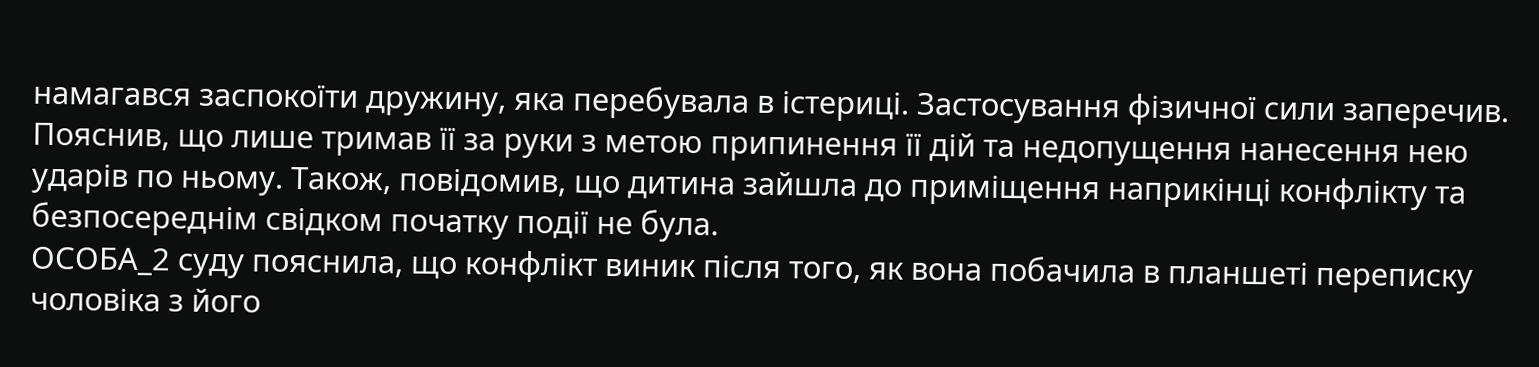намагався заспокоїти дружину, яка перебувала в істериці. Застосування фізичної сили заперечив. Пояснив, що лише тримав її за руки з метою припинення її дій та недопущення нанесення нею ударів по ньому. Також, повідомив, що дитина зайшла до приміщення наприкінці конфлікту та безпосереднім свідком початку події не була.
ОСОБА_2 суду пояснила, що конфлікт виник після того, як вона побачила в планшеті переписку чоловіка з його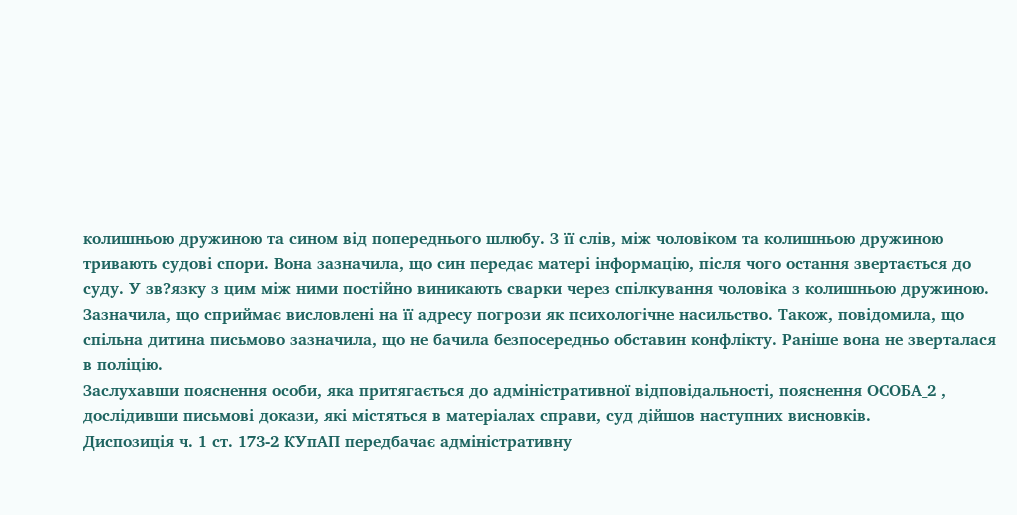колишньою дружиною та сином від попереднього шлюбу. З її слів, між чоловіком та колишньою дружиною тривають судові спори. Вона зазначила, що син передає матері інформацію, після чого остання звертається до суду. У зв?язку з цим між ними постійно виникають сварки через спілкування чоловіка з колишньою дружиною. Зазначила, що сприймає висловлені на її адресу погрози як психологічне насильство. Також, повідомила, що спільна дитина письмово зазначила, що не бачила безпосередньо обставин конфлікту. Раніше вона не зверталася в поліцію.
Заслухавши пояснення особи, яка притягається до адміністративної відповідальності, пояснення ОСОБА_2 , дослідивши письмові докази, які містяться в матеріалах справи, суд дійшов наступних висновків.
Диспозиція ч. 1 ст. 173-2 КУпАП передбачає адміністративну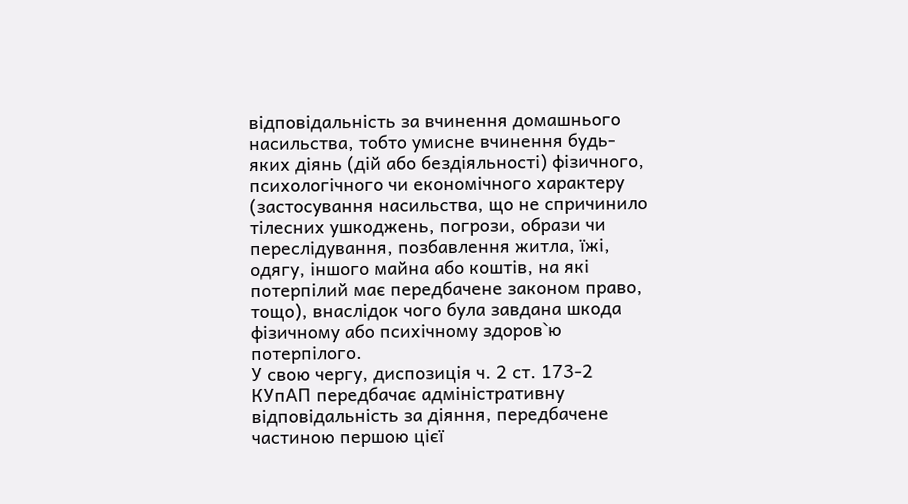відповідальність за вчинення домашнього насильства, тобто умисне вчинення будь-яких діянь (дій або бездіяльності) фізичного, психологічного чи економічного характеру (застосування насильства, що не спричинило тілесних ушкоджень, погрози, образи чи переслідування, позбавлення житла, їжі, одягу, іншого майна або коштів, на які потерпілий має передбачене законом право, тощо), внаслідок чого була завдана шкода фізичному або психічному здоров`ю потерпілого.
У свою чергу, диспозиція ч. 2 ст. 173-2 КУпАП передбачає адміністративну відповідальність за діяння, передбачене частиною першою цієї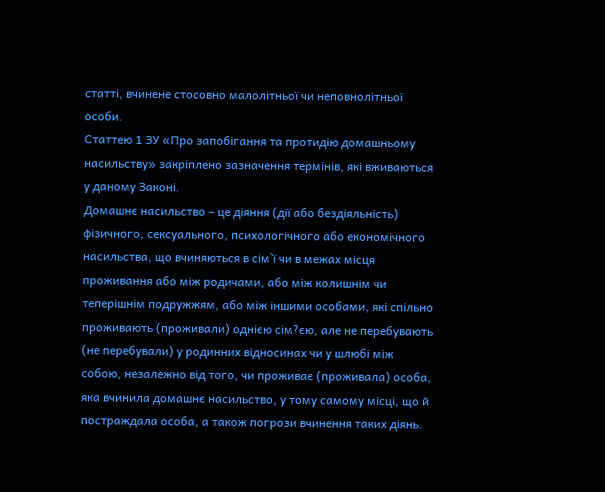статті, вчинене стосовно малолітньої чи неповнолітньої особи.
Статтею 1 ЗУ «Про запобігання та протидію домашньому насильству» закріплено зазначення термінів, які вживаються у даному Законі.
Домашнє насильство – це діяння (дії або бездіяльність) фізичного, сексуального, психологічного або економічного насильства, що вчиняються в сім`ї чи в межах місця проживання або між родичами, або між колишнім чи теперішнім подружжям, або між іншими особами, які спільно проживають (проживали) однією сім?єю, але не перебувають (не перебували) у родинних відносинах чи у шлюбі між собою, незалежно від того, чи проживає (проживала) особа, яка вчинила домашнє насильство, у тому самому місці, що й постраждала особа, а також погрози вчинення таких діянь.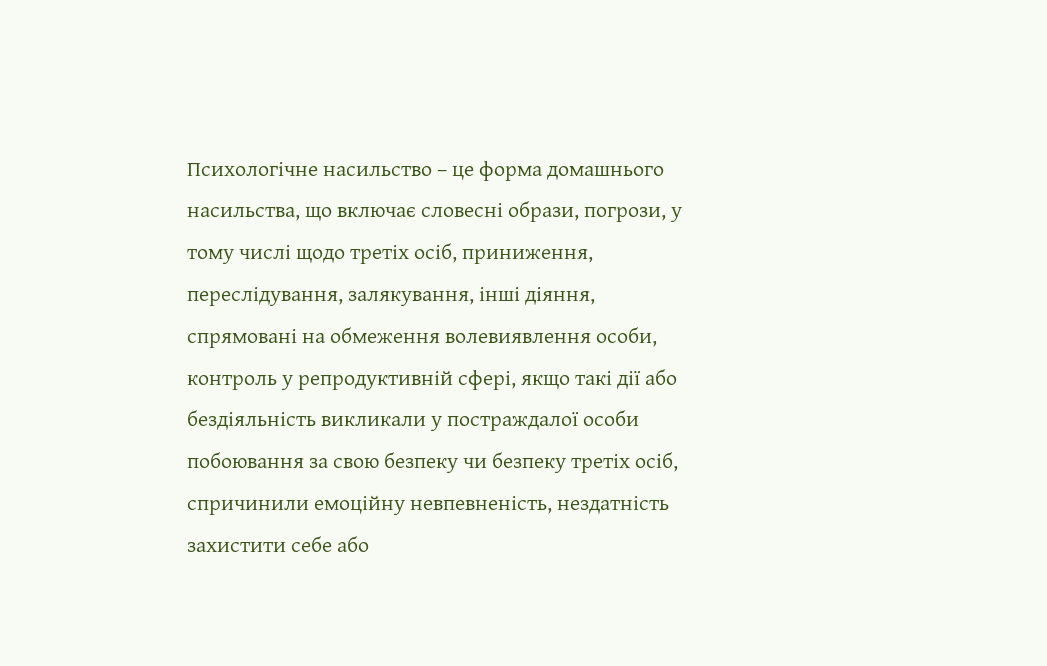Психологічне насильство – це форма домашнього насильства, що включає словесні образи, погрози, у тому числі щодо третіх осіб, приниження, переслідування, залякування, інші діяння, спрямовані на обмеження волевиявлення особи, контроль у репродуктивній сфері, якщо такі дії або бездіяльність викликали у постраждалої особи побоювання за свою безпеку чи безпеку третіх осіб, спричинили емоційну невпевненість, нездатність захистити себе або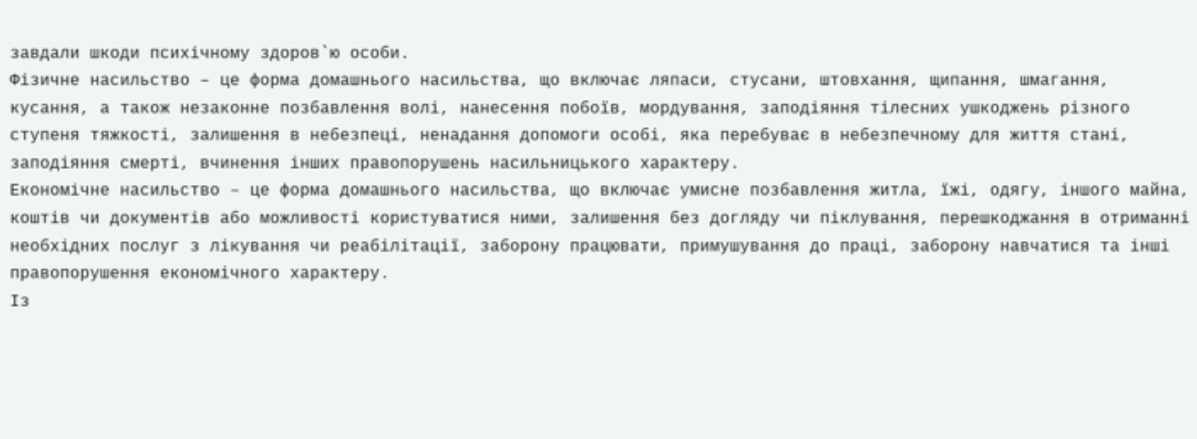завдали шкоди психічному здоров`ю особи.
Фізичне насильство – це форма домашнього насильства, що включає ляпаси, стусани, штовхання, щипання, шмагання, кусання, а також незаконне позбавлення волі, нанесення побоїв, мордування, заподіяння тілесних ушкоджень різного ступеня тяжкості, залишення в небезпеці, ненадання допомоги особі, яка перебуває в небезпечному для життя стані, заподіяння смерті, вчинення інших правопорушень насильницького характеру.
Економічне насильство – це форма домашнього насильства, що включає умисне позбавлення житла, їжі, одягу, іншого майна, коштів чи документів або можливості користуватися ними, залишення без догляду чи піклування, перешкоджання в отриманні необхідних послуг з лікування чи реабілітації, заборону працювати, примушування до праці, заборону навчатися та інші правопорушення економічного характеру.
Із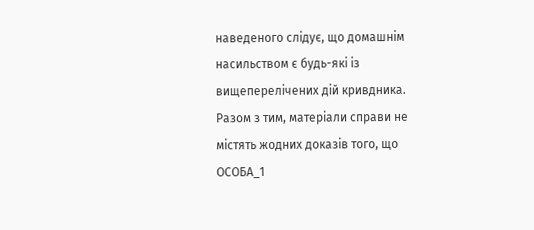наведеного слідує, що домашнім насильством є будь-які із вищеперелічених дій кривдника.
Разом з тим, матеріали справи не містять жодних доказів того, що ОСОБА_1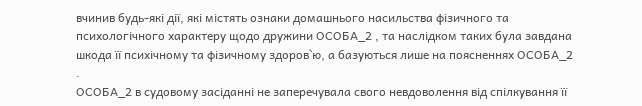вчинив будь-які дії, які містять ознаки домашнього насильства фізичного та психологічного характеру щодо дружини ОСОБА_2 , та наслідком таких була завдана шкода її психічному та фізичному здоров`ю, а базуються лише на поясненнях ОСОБА_2 .
ОСОБА_2 в судовому засіданні не заперечувала свого невдоволення від спілкування її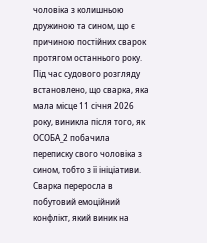чоловіка з колишньою дружиною та сином, що є причиною постійних сварок протягом останнього року.
Під час судового розгляду встановлено, що сварка, яка мала місце 11 січня 2026 року, виникла після того, як ОСОБА_2 побачила переписку свого чоловіка з сином, тобто з її ініціативи. Сварка переросла в побутовий емоційний конфлікт, який виник на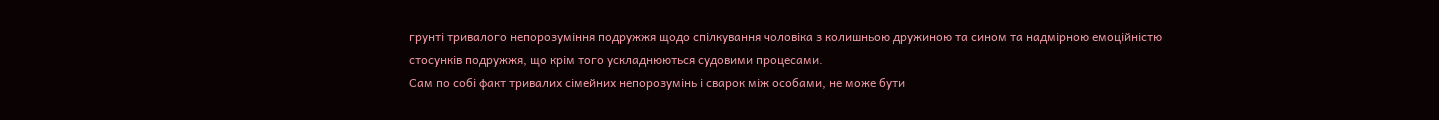грунті тривалого непорозуміння подружжя щодо спілкування чоловіка з колишньою дружиною та сином та надмірною емоційністю стосунків подружжя, що крім того ускладнюються судовими процесами.
Сам по собі факт тривалих сімейних непорозумінь і сварок між особами, не може бути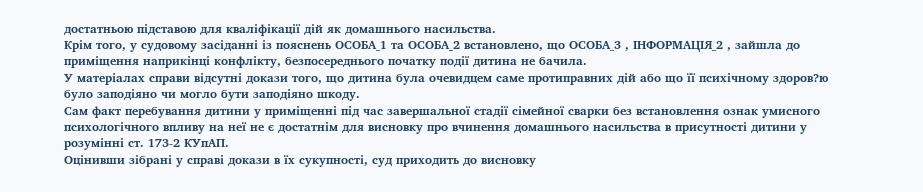достатньою підставою для кваліфікації дій як домашнього насильства.
Крім того, у судовому засіданні із пояснень ОСОБА_1 та ОСОБА_2 встановлено, що ОСОБА_3 , ІНФОРМАЦІЯ_2 , зайшла до приміщення наприкінці конфлікту, безпосереднього початку події дитина не бачила.
У матеріалах справи відсутні докази того, що дитина була очевидцем саме протиправних дій або що її психічному здоров?ю було заподіяно чи могло бути заподіяно шкоду.
Сам факт перебування дитини у приміщенні під час завершальної стадії сімейної сварки без встановлення ознак умисного психологічного впливу на неї не є достатнім для висновку про вчинення домашнього насильства в присутності дитини у розумінні ст. 173-2 КУпАП.
Оцінивши зібрані у справі докази в їх сукупності, суд приходить до висновку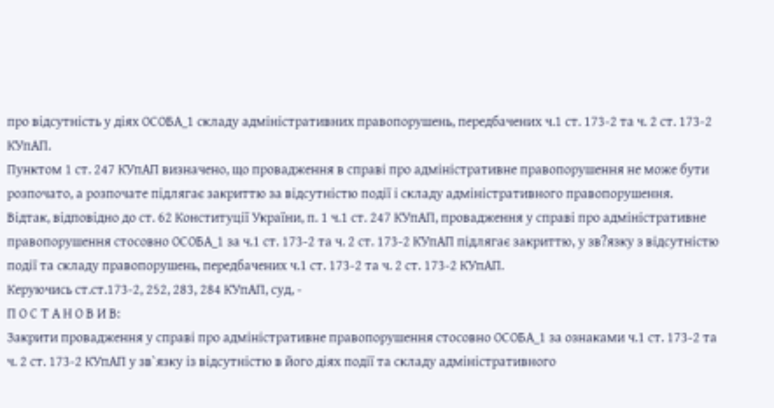про відсутність у діях ОСОБА_1 складу адміністративних правопорушень, передбачених ч.1 ст. 173-2 та ч. 2 ст. 173-2 КУпАП.
Пунктом 1 ст. 247 КУпАП визначено, що провадження в справі про адміністративне правопорушення не може бути розпочато, а розпочате підлягає закриттю за відсутністю події і складу адміністративного правопорушення.
Відтак, відповідно до ст. 62 Конституції України, п. 1 ч.1 ст. 247 КУпАП, провадження у справі про адміністративне правопорушення стосовно ОСОБА_1 за ч.1 ст. 173-2 та ч. 2 ст. 173-2 КУпАП підлягає закриттю, у зв?язку з відсутністю події та складу правопорушень, передбачених ч.1 ст. 173-2 та ч. 2 ст. 173-2 КУпАП.
Керуючись ст.ст.173-2, 252, 283, 284 КУпАП, суд, -
П О С Т А Н О В И В:
Закрити провадження у справі про адміністративне правопорушення стосовно ОСОБА_1 за ознаками ч.1 ст. 173-2 та ч. 2 ст. 173-2 КУпАП у зв`язку із відсутністю в його діях події та складу адміністративного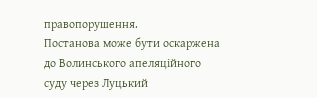правопорушення.
Постанова може бути оскаржена до Волинського апеляційного суду через Луцький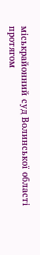міськрайонний суд Волинської області протягом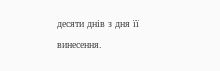десяти днів з дня її винесення.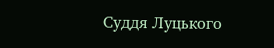Суддя Луцького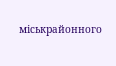міськрайонного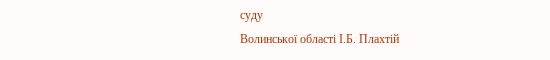суду
Волинської області І.Б. Плахтій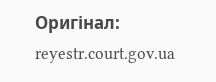Оригінал: reyestr.court.gov.ua